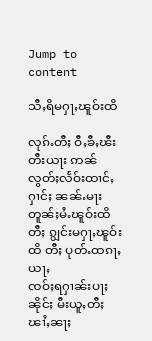Jump to content

သီႇရိမႁႃႇၽူဝ်းထိ

လုၵ်ႉတီႈ ဝီႇၶီႇၽီးတီးယႃး ဢၼ်လွတ်ႈလႅဝ်းထၢင်ႇႁၢင်ႈ ၼၼ်ႉမႃး
တူၼ်ႈမႆႉၽူဝ်းထိ တီႈ ၵျွင်းမႁႃႇၽူဝ်းထိ တီႈ ပုတ်ႉထၵႃႇယႃႇ
ၸဝ်ႈရႁၢၼ်းပႃႈၼိုင်ႈ မီးယူႇတီႈ ၽၢႆႇၼႃႈ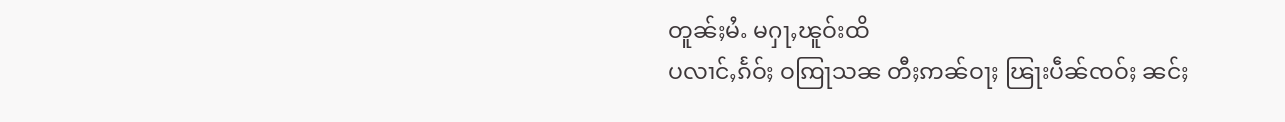တူၼ်ႈမႆႉ မႁႃႇၽူဝ်းထိ
ပလၢင်ႇၵႅဝ်ႈ ဝꩡြႃသၼ တီႈဢၼ်ဝႃႈ ၽြႃးပဵၼ်ၸဝ်ႈ ၼင်ႈ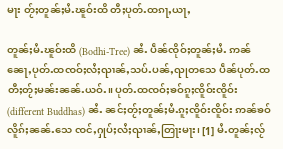မႃး တႂ်ႈတူၼ်ႈမႆႉၽူဝ်းထိ တီႈပုတ်ႉထၵႃႇယႃႇ

တူၼ်ႈမႆႉၽူဝ်းထိ (Bodhi-Tree) ၼႆႉ ပဵၼ်ၸိုဝ်ႈတူၼ်ႈမႆႉ ဢၼ်ၼေႃႇပုတ်ႉထၸဝ်ႈလႆႈၺၢၼ်ႇသပ်ႉပၼ်ႇၺုတသေ ပဵၼ်ပုတ်ႉထတီႈတႂ်ႈမၼ်းၼၼ်ႉယဝ်ႉ။ ပုတ်ႉထၸဝ်ႈၶဝ်ၵူႈၸိူဝ်းၸိူဝ်း (different Buddhas) ၼႆႉ ၼင်ႈတႂ်ႈတူၼ်ႈမႆႉၵူႈၸိူဝ်းၸိူဝ်း ဢၼ်ၶဝ်လိူၵ်ႈၼၼ်ႉသေ ၸင်ႇႁုပ်ႈလႆႈၺၢၼ်ႇတြႃးမႃး၊ [1] မႆႉတူၼ်ႈလႂ်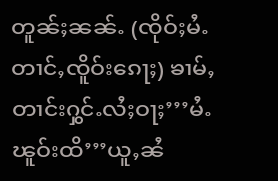တူၼ်ႈၼၼ်ႉ (ၸိုဝ်ႈမႆႉတၢင်ႇၸိူဝ်းၵေႃႈ) ၶၢမ်ႇတၢင်းႁွင်ႉလႆႈဝႃႈ’’’မႆႉၽူဝ်းထိ’’’ယူႇၼႆ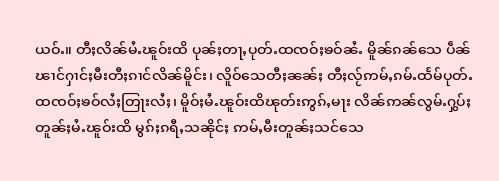ယဝ်ႉ။ တီႈလိၼ်မႆႉၽူဝ်းထိ ပုၼ်ႈတႃႇပုတ်ႉထၸဝ်ႈၶဝ်ၼႆႉ မိူၼ်ၵၼ်သေ ပဵၼ်ၽၢင်ႁၢင်ႈမီးတီႈၵၢင်လိၼ်မိူင်း၊ လိူဝ်သေတီႈၼၼ်ႈ တီႈလႂ်ဢမ်ႇၵမ်ႉထႅမ်ပုတ်ႉထၸဝ်ႈၶဝ်လႆႈတြႃးလႆႈ၊ မိူဝ်ႈမႆႉၽူဝ်းထိၽုတ်းဢွၵ်ႇမႃး လိၼ်ဢၼ်လွမ်ႉႁွပ်ႈတူၼ်ႈမႆႉၽူဝ်းထိ မွၵ်ႈၵရီႇသၼိုင်ႈ ဢမ်ႇမီးတူၼ်ႈသင်သေ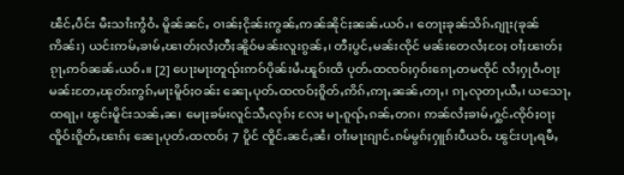ၽဵင်ႇပဵင်း မီးသၢႆးဢွႆဝႆႉ မိူၼ်ၼင်ႇ ဝၢၼ်ႈငိုၼ်းဢွၼ်ႇဢၼ်ၼိုင်ႈၼၼ်ႉယဝ်ႉ၊ တေႃႈၶုၼ်သိၵ်ႉၵျႃး(ၶုၼ်ဢိၼ်း) ယင်းဢမ်ႇၶၢမ်ႇၽၢတ်ႈလႆႈတီႈၼိူဝ်မၼ်းလူးၵွၼ်ႇ၊ တီႈပွင်ႇမၼ်းၸိုင် မၼ်းတေလႆႈဝႄႈ ဝၢႆႈၽၢတ်ႈၵႂႃႇဢဝ်ၼၼ်ႉယဝ်ႉ။ [2] ပေႃးမႃးတူၺ်းဢဝ်ပိုၼ်းမႆႉၽူဝ်းထိ ပုတ်ႉထၸဝ်ႈႁဝ်းၵေႃႇတမၸိုင် လႆႈႁုဝႆႉဝႃႈ မၼ်းတႄႇၽုတ်းဢွၵ်ႇမႃးမိူဝ်ႈဝၼ်း ၼေႃႇပုတ်ႉထၸဝ်ႈၵိူတ်ႇဢိၵ်ႇဢႃႇၼၼ်ႇတႃႇ၊ ၵႃႇလုတႃႇယီႇ၊ ယသေႃႇထရႃႇ၊ ၽွင်းမိူင်းသၼ်ႇၼ၊ မေႃႈၶမ်းလူင်သီႇလုၵ်ႈ လႄႈ မႃႉၵူၺ်ႇၵၼ်ႇတၵ၊ ဢၼ်လႆႈၶၢမ်ႇႁွင်ႉၸိုဝ်ႈဝႃႈ ၸိူဝ်းၵိူတ်ႇၽၢၵ်ႈ ၼေႃႇပုတ်ႉထၸဝ်ႈ 7 ပိူင် ၸိူင်ႉၼင်ႇၼႆ၊ ဝၢႆးမႃးၵျၢင်ႉၵမ်မွၵ်ႈႁူၵ်းပီယဝ်ႉ ၽွင်းပႃႇရမီႇ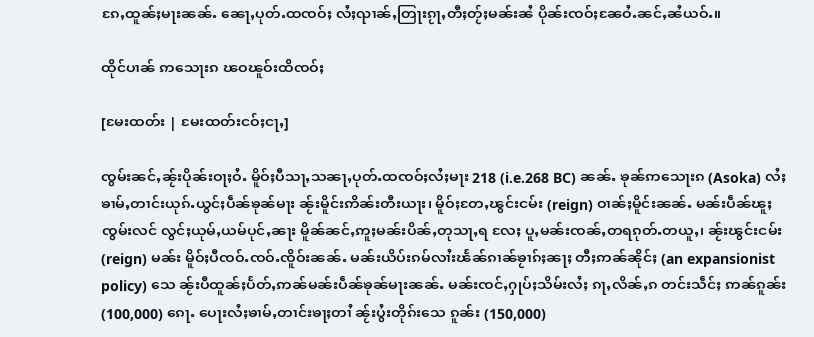ၵႄႇထူၼ်ႈမႃးၼၼ်ႉ ၼေႃႇပုတ်ႉထၸဝ်ႈ လႆႈၺၢၼ်ႇတြႃးၵႂႃႇတီႈတႂ်ႈမၼ်းၼႆ ပိုၼ်းၸဝ်ႈၼႄဝႆႉၼင်ႇၼႆယဝ်ႉ။

ထိုင်ပၢၼ် ဢသေႃးၵ ၽဝၽူဝ်းထိၸဝ်ႈ

[မႄးထတ်း | မႄးထတ်းငဝ်ႈငႃႇ]

ၸွမ်းၼင်ႇၼႂ်းပိုၼ်းဝႃႈဝႆႉ မိူဝ်ႈပီသႃႇသၼႃႇပုတ်ႉထၸဝ်ႈလႆႈမႃး 218 (i.e.268 BC) ၼၼ်ႉ ၶုၼ်ဢသေႃးၵ (Asoka) လႆႈၶၢမ်ႇတၢင်းယုၵ်ႉယွင်ႈပဵၼ်ၶုၼ်မႃး ၼႂ်းမိူင်းဢိၼ်းတီးယႃး၊ မိူဝ်ႈတႄႇၽွင်းငမ်း (reign) ဝၢၼ်ႈမိူင်းၼၼ်ႉ မၼ်းပဵၼ်ၽူႈၸွမ်းလင် လွင်ႈယုမ်ႇယမ်ပုင်ႇၼႃး မိူၼ်ၼင်ႇဢူႈမၼ်းပိၼ်ႇတုသႃႇရ လႄႈ ပူႇမၼ်းၸၼ်ႇတရၵုတ်ႉတယူႇ၊ ၼႂ်းၽွင်းငမ်း (reign) မၼ်း မိူဝ်ႈပီၸဝ်ႉၸဝ်ႉၸိူဝ်းၼၼ်ႉ မၼ်းယိပ်းၵမ်လၢႆးၽႅၼ်ၵၢၼ်ၶႂၢၵ်ႈၼႃႈ တီႈဢၼ်ၼိုင်ႈ (an expansionist policy) သေ ၼႂ်းပီထူၼ်ႈပႅတ်ႇဢၼ်မၼ်းပဵၼ်ၶုၼ်မႃးၼၼ်ႉ မၼ်းၸင်ႇႁုပ်ႈသိမ်းလႆႈ ၵႃႇလိၼ်ႇၵ တင်းသဵင်ႈ ဢၼ်ၵူၼ်း (100,000) ၵေႃႉ ပေႃးလႆႈၶၢမ်ႇတၢင်းၶႃႈတၢႆ ၼႂ်းပွႆးတိုၵ်းသေ ၵူၼ်း (150,000)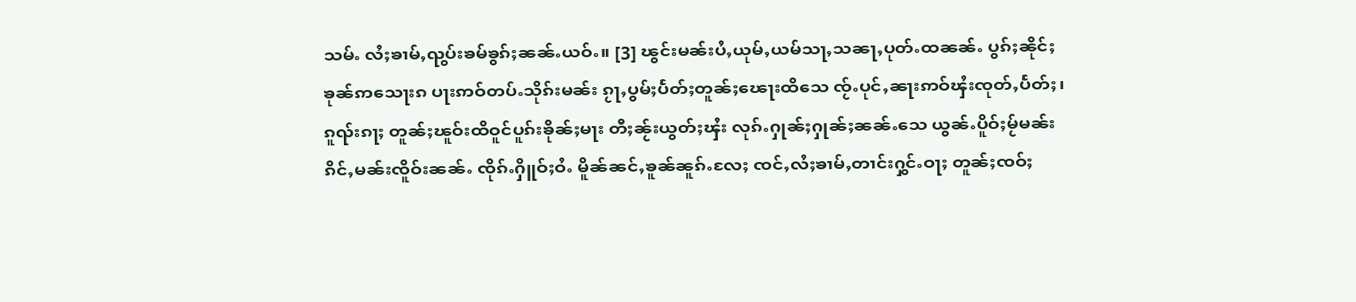သမ်ႉ လႆႈၶၢမ်ႇၺွပ်းၶမ်ၶွၵ်ႈၼၼ်ႉယဝ်ႉ။ [3] ၽွင်းမၼ်းပႆႇယုမ်ႇယမ်သႃႇသၼႃႇပုတ်ႉထၼၼ်ႉ ပွၵ်ႈၼိုင်ႈ ၶုၼ်ဢသေႃးၵ ပႃးဢဝ်တပ်ႉသိုၵ်းမၼ်း ၵႂႃႇပွမ်ႈပႅတ်ႈတူၼ်ႈၽေႃးထိသေ ၸႂ်ႉပုင်ႇၼႃးဢဝ်ၾႆးၸုတ်ႇပႅတ်ႈ၊ ၵူၺ်းၵႃႈ တူၼ်ႈၽူဝ်းထိဝူင်ပူၵ်းၶိုၼ်ႈမႃး တီႈၼႂ်းယွတ်ႈၾႆး လုၵ်ႉႁုၼ်ႈႁုၼ်ႈၼၼ်ႉသေ ယွၼ်ႉပိူဝ်ႈမႂ်မၼ်းၵိင်ႇမၼ်းၸိူဝ်းၼၼ်ႉ ၸိုၵ်ႉႁိူဝ်ႈဝႆႉ မိူၼ်ၼင်ႇၶူၼ်ၼူၵ်ႉလႄႈ ၸင်ႇလႆႈၶၢမ်ႇတၢင်းႁွင်ႉဝႃႈ တူၼ်ႈၸဝ်ႈ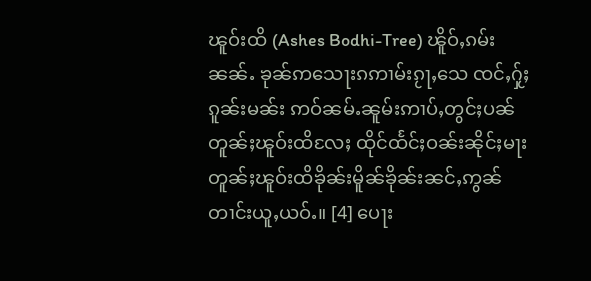ၽူဝ်းထိ (Ashes Bodhi-Tree) ၽိူဝ်ႇၵမ်းၼၼ်ႉ ၶုၼ်ဢသေႃးၵဢၢမ်းၵႂႃႇသေ ၸင်ႇႁႂ်ႈၵူၼ်းမၼ်း ဢဝ်ၼမ်ႉၼူမ်းဢၢပ်ႇတွင်ႈပၼ် တူၼ်ႈၽူဝ်းထိလႄႈ ထိုင်ထႅင်ႈဝၼ်းၼိုင်ႈမႃး တူၼ်ႈၽူဝ်းထိၶိုၼ်းမိူၼ်ၶိုၼ်းၼင်ႇဢွၼ်တၢင်းယူႇယဝ်ႉ။ [4] ပေႃး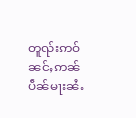တူၺ်းဢဝ်ၼင်ႇဢၼ်ပဵၼ်မႃးၼႆႉ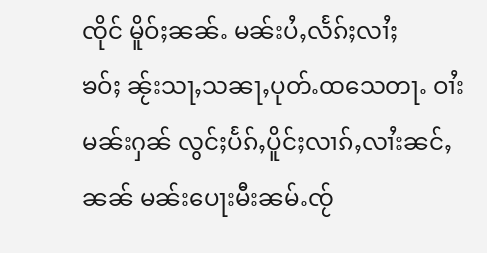ၸိုင် မိူဝ်ႈၼၼ်ႉ မၼ်းပႆႇလႅၵ်ႈလၢႆႈၶဝ်ႈ ၼႂ်းသႃႇသၼႃႇပုတ်ႉထသေတႃႉ ဝၢႆးမၼ်းႁၼ် လွင်ႈပႅၵ်ႇပိူင်ႈလၢၵ်ႇလၢႆးၼင်ႇၼၼ် မၼ်းပေႃးမီးၼမ်ႉၸႂ်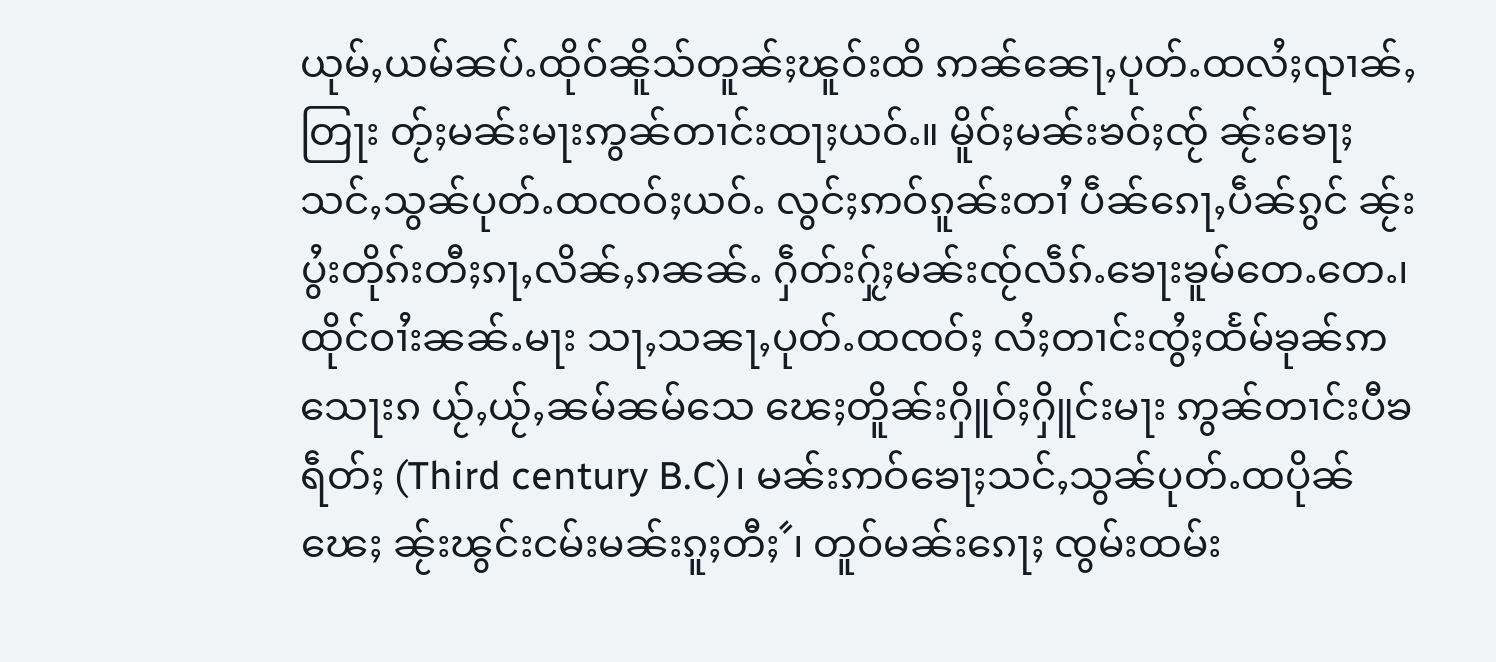ယုမ်ႇယမ်ၼပ်ႉထိုဝ်ၼိူသ်တူၼ်ႈၽူဝ်းထိ ဢၼ်ၼေႃႇပုတ်ႉထလႆႈၺၢၼ်ႇတြႃး တႂ်ႈမၼ်းမႃးဢွၼ်တၢင်းထႃႈယဝ်ႉ။ မိူဝ်ႈမၼ်းၶဝ်ႈၸႂ် ၼႂ်းၶေႃႈသင်ႇသွၼ်ပုတ်ႉထၸဝ်ႈယဝ်ႉ လွင်ႈဢဝ်ၵူၼ်းတၢႆ ပဵၼ်ၵေႃႇပဵၼ်ၵွင် ၼႂ်းပွႆးတိုၵ်းတီႈၵႃႇလိၼ်ႇၵၼၼ်ႉ ႁဵတ်းႁႂ်ႈမၼ်းၸႂ်လဵၵ်ႉၶေႃးၶူမ်တေႉတေႉ၊ ထိုင်ဝၢႆးၼၼ်ႉမႃး သႃႇသၼႃႇပုတ်ႉထၸဝ်ႈ လႆႈတၢင်းၸွႆႈထႅမ်ၶုၼ်ဢသေႃးၵ ယႂ်ႇယႂ်ႇၼမ်ၼမ်သေ ၽေႈတိူၼ်းႁိူဝ်ႈႁိူင်းမႃး ဢွၼ်တၢင်းပီၶရဵတ်ႈ (Third century B.C)၊ မၼ်းဢဝ်ၶေႃႈသင်ႇသွၼ်ပုတ်ႉထပိုၼ်ၽေႈ ၼႂ်းၽွင်းငမ်းမၼ်းၵူႈတီႈꧦ၊ တူဝ်မၼ်းၵေႃႈ ၸွမ်းထမ်း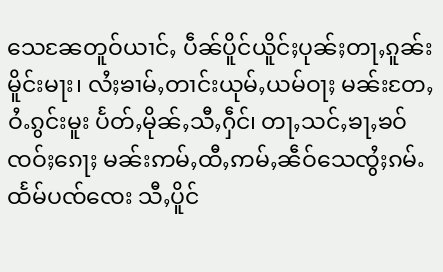သေၼႄတူဝ်ယၢင်ႇ ပဵၼ်ပိူင်ယိူင်ႈပုၼ်ႈတႃႇၵူၼ်းမိူင်းမႃး၊ လႆႈၶၢမ်ႇတၢင်းယုမ်ႇယမ်ဝႃႈ မၼ်းတႄႇဝႆႉၵွင်းမူး ပႅတ်ႇမိုၼ်ႇသီႇႁဵင်၊ တႃႇသင်ႇၶႃႇၶဝ်ၸဝ်ႈၵေႃႈ မၼ်းဢမ်ႇထီႇဢမ်ႇၼဵဝ်သေၸွႆႈၵမ်ႉထႅမ်ပၸ်ၸေး သီႇပိူင်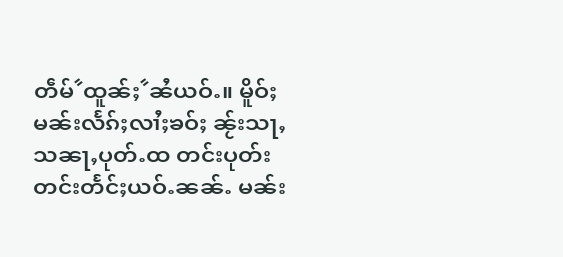တဵမ်ꧦထူၼ်ႈꧦၼႆယဝ်ႉ။ မိူဝ်ႈမၼ်းလႅၵ်ႈလၢႆႈၶဝ်ႈ ၼႂ်းသႃႇသၼႃႇပုတ်ႉထ တင်းပုတ်းတင်းတႅင်ႈယဝ်ႉၼၼ်ႉ မၼ်း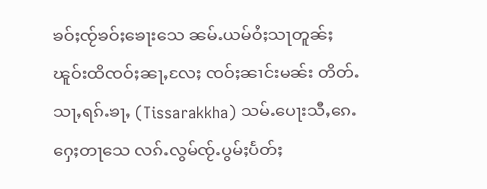ၶဝ်ႈၸႂ်ၶဝ်ႈၶေႃးသေ ၼမ်ႉယမ်ဝႆႈသႃတူၼ်ႈၽူဝ်းထိၸဝ်ႈၼႃႇလႄႈ ၸဝ်ႈၼၢင်းမၼ်း တိတ်ႉသႃႇရၵ်ႉၶႃႇ (Tissarakkha) သမ်ႉပေႃးသီႇၵေႉႁေႈတႃသေ လၵ်ႉလွမ်ၸႂ်ႉပွမ်ႈပႅတ်ႈ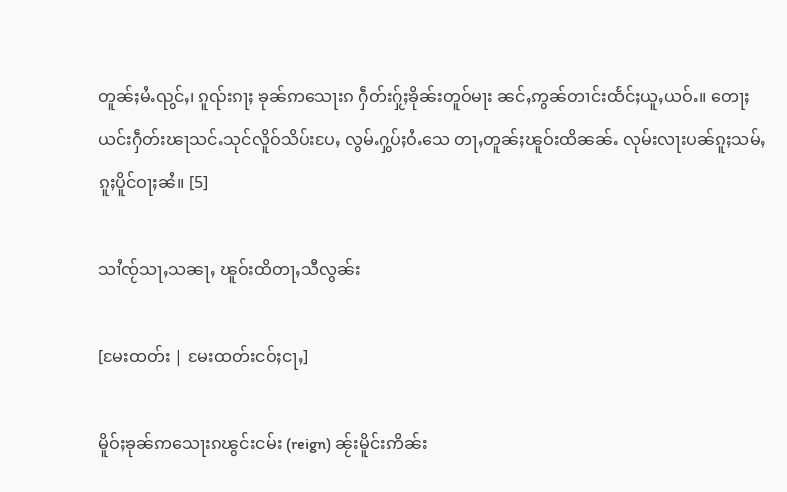တူၼ်ႈမႆႉၺွင်ႇ၊ ၵူၺ်းၵႃႈ ၶုၼ်ဢသေႃးၵ ႁဵတ်းႁႂ်ႈၶိုၼ်းတူဝ်မႃး ၼင်ႇဢွၼ်တၢင်းထႅင်ႈယူႇယဝ်ႉ။ တေႃႈယင်းႁဵတ်းၽႃသင်ႉသုင်လိူဝ်သိပ်းပႄႇ လွမ်ႉႁွပ်ႈဝႆႉသေ တႃႇတူၼ်ႈၽူဝ်းထိၼၼ်ႉ လုမ်းလႃးပၼ်ၵူႈသမ်ႇၵူႈပိူင်ဝႃႈၼႆ။ [5]

သၢႆၸႂ်သႃႇသၼႃႇ ၽူဝ်းထိတႃႇသီလွၼ်း

[မႄးထတ်း | မႄးထတ်းငဝ်ႈငႃႇ]

မိူဝ်ႈၶုၼ်ဢသေႃးၵၽွင်းငမ်း (reign) ၼႂ်းမိူင်းဢိၼ်း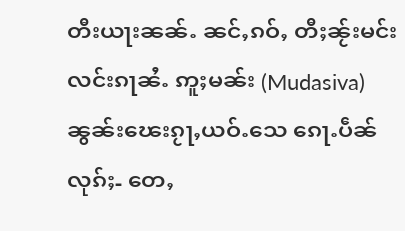တီးယႃးၼၼ်ႉ ၼင်ႇၵဝ်ႇ တီႈၼႂ်းမင်းလင်းၵႃၼႆႉ ဢူႈမၼ်း (Mudasiva) ၼွၼ်းၽေးၵႂႃႇယဝ်ႉသေ ၵေႃႉပဵၼ်လုၵ်ႈ- တေႇ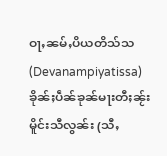ဝႃႇၼမ်ႇပိယတိသ်သ (Devanampiyatissa) ၶိုၼ်ႈပဵၼ်ၶုၼ်မႃးတီႈၼႂ်းမိူင်းသီလွၼ်း (သီႇ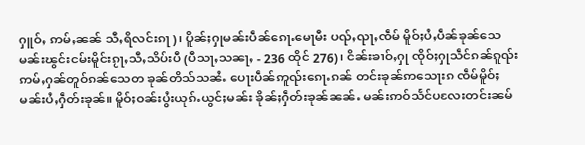ႁူဝ်ႇ ဢမ်ႇၼၼ် သီႇရိလင်းၵႃ)၊ ပိူၼ်ႈႁုမၼ်းပဵၼ်ၵေႃႉမေႃမီး ပၺ်ႇၺႃႇၸဵမ် မိူဝ်ႈပႆႇပဵၼ်ၶုၼ်သေ မၼ်းၽွင်းငမ်းမိူင်းၵႂႃႇသီႇသိပ်းပီ (ပီသႃႇသၼႃႇ - 236 ထိုင် 276)၊ ငိၼ်းၶၢဝ်ႇႁု ၸိုဝ်ႈႁုသဵင်ၵၼ်ၵူၺ်း ဢမ်ႇႁၼ်တူဝ်ၵၼ်သေတ ၶုၼ်တိသ်သၼႆႉ ပေႃးပဵၼ်ဢူၺ်းၵေႃႉၵၼ် တင်းၶုၼ်ဢသေႃးၵ ၸဵမ်မိူဝ်ႈမၼ်းပႆႇႁဵတ်းၶုၼ်။ မိူဝ်ႈဝၼ်းပွႆးယုၵ်ႉယွင်ႈမၼ်း ၶိုၼ်ႈႁဵတ်းၶုၼ်ၼၼ်ႉ မၼ်းဢဝ်သႅင်ပလႄးတင်းၼမ်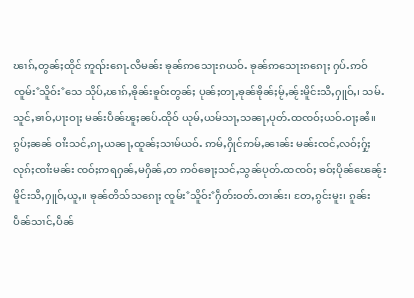ၽၢၵ်ႇတွၼ်ႈထိုင် ဢူၺ်းၵေႃႉလီမၼ်း ၶုၼ်ဢသေႃးၵယဝ်ႉ ၶုၼ်ဢသေႃးၵၵေႃႈ ႁပ်ႉဢဝ်ၸူမ်းꧦသိူဝ်းꧦသေ သိုပ်ႇၽၢၵ်ႇၶိုၼ်းၶူဝ်းတွၼ်ႈ ပုၼ်ႈတႃႇၶုၼ်ၶိုၼ်ႈမႂ်ႇၼႂ်းမိူင်းသီႇႁူဝ်ႇ၊ သမ်ႉသူင်ႇၶၢဝ်ႇပႃးဝႃႈ မၼ်းပဵၼ်ၽူႈၼပ်ႉထိုဝ် ယုမ်ႇယမ်သႃႇသၼႃႇပုတ်ႉထၸဝ်ႈယဝ်ႉဝႃႈၼႆ။ ၵွပ်ႈၼၼ် ဝၢႆးသင်ႇၵႃႇယၼႃႇထူၼ်ႈသၢမ်ယဝ်ႉ ဢမ်ႇႁိုင်ဢမ်ႇၼၢၼ်း မၼ်းၸင်ႇလဝ်ႈႁႂ်ႈလုၵ်ႈၸၢႆးမၼ်း ၸဝ်ႈဢရႁၼ်ႇမႁိၼ်ႇတ ဢဝ်ၶေႃႈသင်ႇသွၼ်ပုတ်ႉထၸဝ်ႈ ၶဝ်ႈပိုၼ်ၽေၼႂ်းမိူင်းသီႇႁူဝ်ႇယူႇ။ ၶုၼ်တိသ်သၵေႃႈ ၸူမ်းꧦသိူဝ်းꧦႁဵတ်းဝတ်ႉတၢၼ်း၊ တႄႇၵွင်းမူး၊ ၵူၼ်းပဵၼ်သၢင်ႇပဵၼ်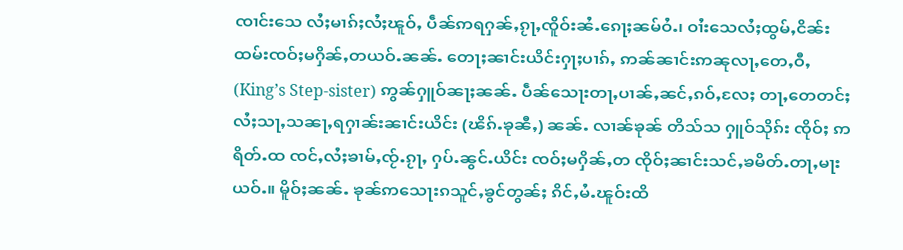ၸၢင်းသေ လႆႈမၢၵ်ႈလႆႈၽူဝ်ႇ ပဵၼ်ဢရႁၼ်ႇၵႂႃႇၸိူဝ်းၼႆႉၵေႃႈၼမ်ဝႆႉ၊ ဝၢႆးသေလႆႈထွမ်ႇငိၼ်းထမ်းၸဝ်ႈမႁိၼ်ႇတယဝ်ႉၼၼ်ႉ တေႃႈၼၢင်းယိင်းႁႃႈပၢၵ်ႇ ဢၼ်ၼၢင်းဢၼုလႃႇတေႇဝီႇ (King’s Step-sister) ဢွၼ်ႁူဝ်ၼႃႈၼၼ်ႉ ပဵၼ်သေႃးတႃႇပၢၼ်ႇၼင်ႇၵဝ်ႇလႄႈ တႃႇတေတင်ႈလႆႈသႃႇသၼႃႇရႁၢၼ်းၼၢင်းယိင်း (ၽိၵ်ႉၶုၼီႇ) ၼၼ်ႉ လၢၼ်ၶုၼ် တိသ်သ ႁူဝ်သိုၵ်း ၸိုဝ်ႈ ဢရိတ်ႉထ ၸင်ႇလႆႈၶၢမ်ႇၸႂ်ႉၵႂႃႇ ႁပ်ႉၼွင်ႉယိင်း ၸဝ်ႈမႁိၼ်ႇတ ၸိုဝ်ႈၼၢင်းသင်ႇၶမိတ်ႉတႃႇမႃးယဝ်ႉ။ မိူဝ်ႈၼၼ်ႉ ၶုၼ်ဢသေႃးၵသူင်ႇၶွင်တွၼ်ႈ ၵိင်ႇမႆႉၽူဝ်းထိ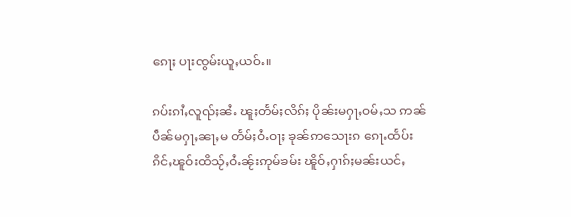ၵေႃႈ ပႃးၸွမ်းယူႇယဝ်ႉ။

ၵပ်းၵၢႆႇလူၺ်ႈၼႆႉ ၽူႈတႅမ်ႈလိၵ်ႈ ပိုၼ်းမႁႃႇဝမ်ႇသ ဢၼ်ပဵၼ်မႁႃႇၼႃႇမ တႅမ်ႈဝႆႉဝႃႈ ၶုၼ်ဢသေႃးၵ ၵေႃႉထႅပ်းၵိင်ႇၽူဝ်းထိသႂ်ႇဝႆႉၼႂ်းဢုမ်ၶမ်း ၽိူဝ်ႇႁၢၵ်ႈမၼ်းယင်ႇ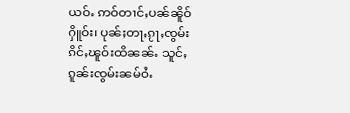ယဝ်ႉ ဢဝ်တၢင်ႇပၼ်ၼိူဝ်ႁိူဝ်း၊ ပုၼ်ႈတႃႇၵႂႃႇၸွမ်းၵိင်ႇၽူဝ်းထိၼၼ်ႉ သူင်ႇၵူၼ်းၸွမ်းၼမ်ဝႆႉ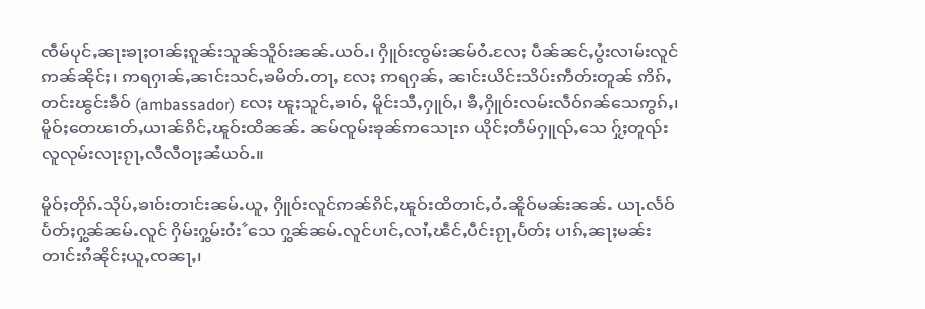ၸဵမ်ပုင်ႇၼႃးၶႃႈဝၢၼ်ႈၵူၼ်းသူၼ်သိူဝ်းၼၼ်ႉယဝ်ႉ၊ ႁိူဝ်းၸွမ်းၼမ်ဝႆႉလႄႈ ပဵၼ်ၼင်ႇပွႆးလၢမ်းလူင်ဢၼ်ၼိုင်ႈ၊ ဢရႁၢၼ်ႇၼၢင်းသင်ႇၶမိတ်ႉတႃႇ လႄႈ ဢရႁၼ်ႇ ၼၢင်းယိင်းသိပ်းဢဵတ်းတူၼ် ဢိၵ်ႇတင်းၽွင်းၶဵဝ် (ambassador) လႄႈ ၽူႈသူင်ႇၶၢဝ်ႇ မိူင်းသီႇႁူဝ်ႇ၊ ၶီႇႁိူဝ်းလမ်းလဵဝ်ၵၼ်သေဢွၵ်ႇ၊ မိူဝ်ႈတေၽၢတ်ႇယၢၼ်ၵိင်ႇၽူဝ်းထိၼၼ်ႉ ၼမ်ၸူမ်းၶုၼ်ဢသေႃးၵ ယိုင်ႈတဵမ်ႁူၺ်ႇသေ ႁႂ်ႈတူၺ်းလူလုမ်းလႃးၵႂႃႇလီလီဝႃႈၼႆယဝ်ႉ။

မိူဝ်ႈတိုၵ်ႉသိုပ်ႇၶၢဝ်းတၢင်းၼမ်ႉယူႇ ႁိူဝ်းလူင်ဢၼ်ၵိင်ႇၽူဝ်းထိတၢင်ႇဝႆႉၼိူဝ်မၼ်းၼၼ်ႉ ယႃႉလႅဝ်ပႅတ်ႈႁွၼ်ၼမ်ႉလူင် ႁိမ်းႁွမ်းဝႆးꧦသေ ႁွၼ်ၼမ်ႉလူင်ပၢင်ႇလၢႆႇၽဵင်ႇပဵင်းၵႂႃႇပႅတ်ႈ ပၢၵ်ႇၼႃႈမၼ်းတၢင်းၵႆၼိုင်ႈယူႇၸၼႃႇ၊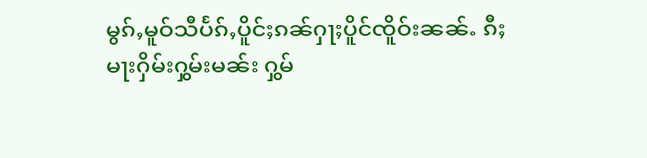မွၵ်ႇမူဝ်သီပႅၵ်ႇပိူင်ႈၵၼ်ႁႃႈပိူင်ၸိူဝ်းၼၼ်ႉ ၵီႈမႃးႁိမ်းႁွမ်းမၼ်း ႁွမ်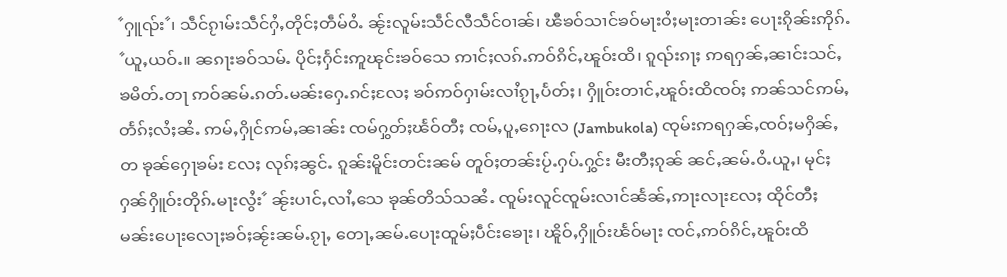ꧦႁူၺ်းꧦ၊ သဵင်ၵႂၢမ်းသဵင်ႁႆႇတိုင်ႈတဵမ်ဝႆႉ ၼႂ်းလူမ်းသဵင်လီသဵင်ဝၢၼ်၊ ၽီၶဝ်သၢင်ၶဝ်မႃးဝႆႈမႃးတၢၼ်း ပေႃးၵိုၼ်းဢိုၵ်ႉꧦယူႇယဝ်ႉ။ ၼၵႃးၶဝ်သမ်ႉ ပိုင်ႈႁႅင်းဢူၽုင်းၶဝ်သေ ဢၢင်ႈလၵ်ႉဢဝ်ၵိင်ႇၽူဝ်းထိ၊ ၵူၺ်းၵႃႈ ဢရႁၼ်ႇၼၢင်းသင်ႇၶမိတ်ႉတႃ ဢဝ်ၼမ်ႉၵတ်ႉမၼ်းႁေႉၵင်ႈလႄႈ ၶဝ်ဢဝ်ႁၢမ်းလၢႆၵႂႃႇပႅတ်ႈ၊ ႁိူဝ်းတၢင်ႇၽူဝ်းထိၸဝ်ႈ ဢၼ်သင်ဢမ်ႇတႅၵ်ႈလႆႈၼႆႉ ဢမ်ႇႁိုင်ဢမ်ႇၼၢၼ်း ၸမ်ႁွတ်ႈၽႅဝ်တီႈ ၸမ်ႇပူႇၵေႃးလ (Jambukola) ၸုမ်းဢရႁၼ်ႇၸဝ်ႈမႁိၼ်ႇတ ၶုၼ်ႁေႃၶမ်း လႄႈ လုၵ်ႈၼွင်ႉ ၵူၼ်းမိူင်းတင်းၼမ် တူဝ်ႈတၼ်းပႂ်ႉႁပ်ႉႁွင်း မီးတီႈၵုၼ် ၼင်ႇၼမ်ႉဝႆႉယူႇ၊ မုင်ႈႁၼ်ႁိူဝ်းတိုၵ်ႉမႃးလွႆးꧦ ၼႂ်းပၢင်ႇလၢႆႇသေ ၶုၼ်တိသ်သၼႆႉ ၸူမ်းလူင်ၸူမ်းလၢင်ၼႅၼ်ႇဢႃးလႃးလႄႈ ထိုင်တီႈမၼ်းပေႃးလေႃႈၶဝ်ႈၼႂ်းၼမ်ႉၵႂႃႇ တေႃႇၼမ်ႉပေႃးထူမ်ႈပဵင်းၶေႃး၊ ၽိူဝ်ႇႁိူဝ်းၽႅဝ်မႃး ၸင်ႇဢဝ်ၵိင်ႇၽူဝ်းထိ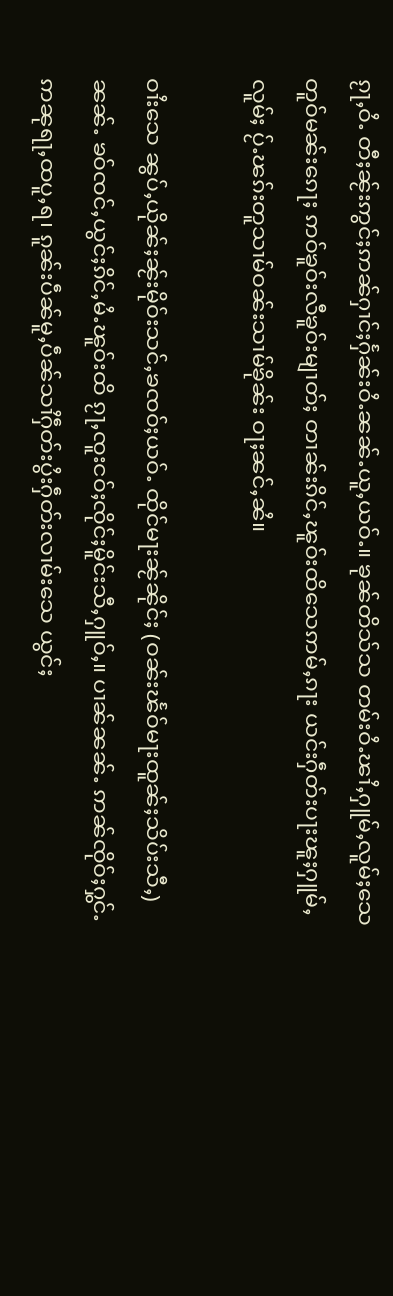ၵႂႃႇဝႆႉ တီႈၼႂ်းဢွင်ႈဢၼ်ႁၢင်ႈႁႅၼ်းဝႆႉၼၼ်ႉယူႇယဝ်ႉ။ ၶုၼ်တိသ်သ တမ်းဝႆႉၽၢႆႇႁူမ်ႇလူမ်ႈသေ တူဝ်မၼ်းၵေႃႈ ဢဝ်ၶူဝ်းလီၶူဝ်းမျၢတ်ႈ တၢၼ်းၵိင်ႇၽူဝ်းထိသေဢမ်ႇၵႃး ယင်းႁဵတ်းပႃးၽူႈႁူမ်ႇလူမ်ႈ ပႂ်ႉၽၵ်းတူသၢမ်ဝၼ်းသၢမ်ၶိုၼ်း ဝႃႈၼင်ႇၼႆ။

ဝၢႆးသေ ၼွပ်ႇယိုၼ်ႈၼႂ်းမိုဝ်းသင်ႇၶၸဝ်ႈယဝ်ႉ ထိုင်မႃးၼႂ်ၼိုင်ႈ (ဝၼ်းၽႅဝ်မႃးထူၼ်ႈသိပ်းသီႇ) ၼၼ်ႉ ၶဝ်ၸင်ႇယွင်ႈၵိင်ႇမႆႉၽူဝ်းထိ ၵႂႃႇၸူးငဝ်ႈၸိုင်ႈမိူင်းသီႇႁူဝ်ႇ။ ပၢၼ်ၼၼ်ႉ ဢၼ်ၸိုဝ်ႈႁွင်ႉ ဢၼုရႃႇထပူႇရ၊ ၵူၼ်းပဵၼ်မူႇပဵၼ်သၢႆႁဵတ်းပွႆးႁဵတ်းလၢမ်းသေ ယွင်ႈ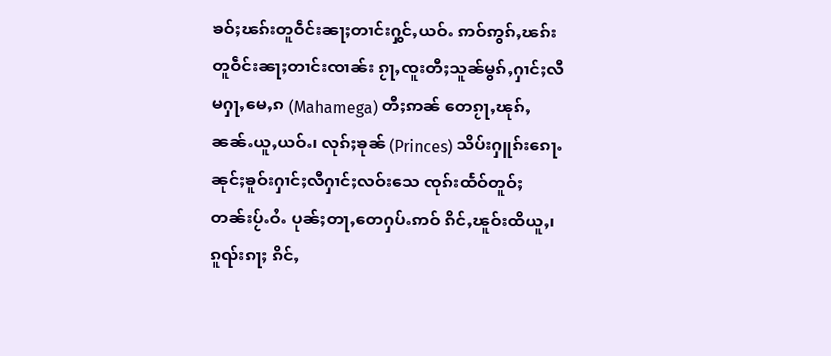ၶဝ်ႈၽၵ်းတူဝဵင်းၼႃႈတၢင်းႁွင်ႇယဝ်ႉ ဢဝ်ဢွၵ်ႇၽၵ်းတူဝဵင်းၼႃႈတၢင်းၸၢၼ်း ၵႂႃႇၸူးတီႈသူၼ်မွၵ်ႇႁၢင်ႈလီ မႁႃႇမေႇၵ (Mahamega) တီႈဢၼ် တေၵႂႃႇၽုၵ်ႇၼၼ်ႉယူႇယဝ်ႉ၊ လုၵ်ႈၶုၼ် (Princes) သိပ်းႁူၵ်းၵေႃႉ ၼုင်ႈၶူဝ်းႁၢင်ႈလီႁၢင်ႈလဝ်းသေ ၸုၵ်းထႅဝ်တူဝ်ႈတၼ်းပႂ်ႉဝႆႉ ပုၼ်ႈတႃႇတေႁပ်ႉဢဝ် ၵိင်ႇၽူဝ်းထိယူႇ၊ ၵူၺ်းၵႃႈ ၵိင်ႇ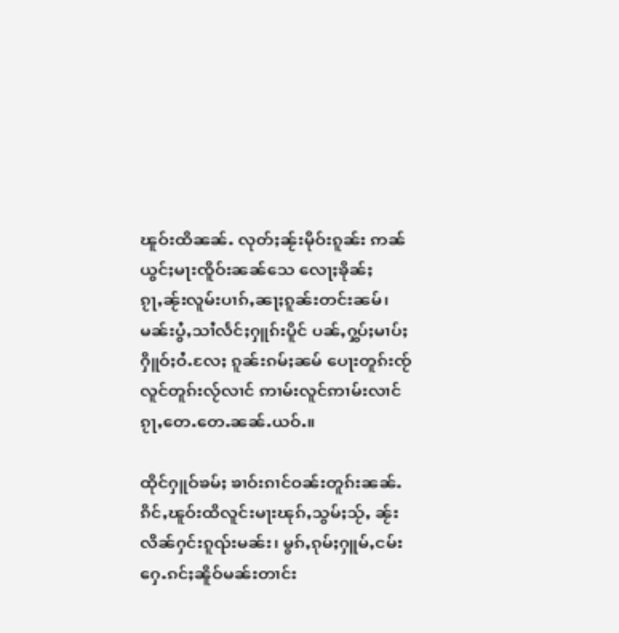ၽူဝ်းထိၼၼ်ႉ လုတ်ႈၼႂ်းမိုဝ်းၵူၼ်း ဢၼ်ယွင်ႈမႃးၸိူဝ်းၼၼ်သေ လေႃႈၶိုၼ်ႈၵႂႃႇၼႂ်းလူမ်းပၢၵ်ႇၼႃႈၵူၼ်းတင်းၼမ်၊ မၼ်းပွႆႇသၢႆလႅင်ႈႁူၵ်းပိူင် ပၼ်ႇႁွပ်ႈမၢပ်ႈႁိူဝ်ႈဝႆႉလႄႈ ၵူၼ်းၵမ်ႈၼမ် ပေႃးတူၵ်းၸႂ်လူင်တူၵ်းလႂ်လၢင် ဢၢမ်းလူင်ဢၢမ်းလၢင်ၵႂႃႇတေႉတေႉၼၼ်ႉယဝ်ႉ။

ထိုင်ႁူဝ်ၶမ်ႈ ၶၢဝ်းၵၢင်ဝၼ်းတူၵ်းၼၼ်ႉ ၵိင်ႇၽူဝ်းထိလူင်းမႃးၽုၵ်ႇသွမ်ႈသႂ်ႇ ၼႂ်းလိၼ်ႁင်းၵူၺ်းမၼ်း၊ မွၵ်ႇၵုမ်ႈႁူမ်ႇငမ်းႁေႉၵင်ႈၼိူဝ်မၼ်းတၢင်း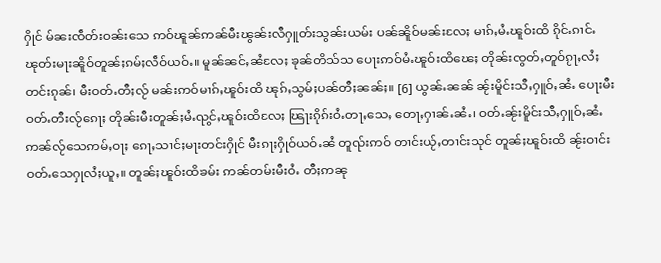ႁိုင် မ်ၼးၸဵတ်းဝၼ်းသေ ဢဝ်ၽူၼ်ဢၼ်မီးၽွၼ်းလီႁူတ်းသွၼ်းယမ်း ပၼ်ၼိူဝ်မၼ်းလႄႈ မၢၵ်ႇမႆႉၽူဝ်းထိ ၵိုင်ႉၵၢင်ႉၽုတ်းမႃးၼိူဝ်တူၼ်ႈၵမ်ႈလဵဝ်ယဝ်ႉ။ မူၼ်ၼင်ႇၼႆလႄႈ ၶုၼ်တိသ်သ ပေႃးဢဝ်မႆႉၽူဝ်းထိၽေႈ တိုၼ်းၸွတ်ႇတူဝ်ၵႂႃႇလႆႈတင်းၵုၼ်၊ မီးဝတ်ႉတီႈလႂ် မၼ်းဢဝ်မၢၵ်ႇၽူဝ်းထိ ၽုၵ်ႇသွမ်ႈပၼ်တီႈၼၼ်ႈ။ [6] ယွၼ်ႉၼၼ် ၼႂ်းမိူင်းသီႇႁူဝ်ႇၼႆႉ ပေႃးမီးဝတ်ႉတီးလႂ်ၵေႃႈ တိုၼ်းမီးတူၼ်ႈမႆႉၺွင်ႇၽူဝ်းထိလႄႈ ၽြႃးၵိုၵ်းဝႆႉတႃႇသေႇ တေႃႇႁၢၼ်ႉၼႆႉ၊ ဝတ်ႉၼႂ်းမိူင်းသီႇႁူဝ်ႇၼႆႉ ဢၼ်လႂ်သေဢမ်ႇဝႃႈ ၵေႃႇသၢင်ႈမႃးတင်းႁိုင် မီးၵႃႈႁိုဝ်ယဝ်ႉၼႆ တူၺ်းဢဝ် တၢင်းယႂ်ႇတၢင်းသုင် တူၼ်ႈၽူဝ်းထိ ၼႂ်းဝၢင်းဝတ်ႉသေႁုလႆႈယူႇ။ တူၼ်ႈၽူဝ်းထိၶမ်း ဢၼ်တမ်းမီးဝႆႉ တီႈဢၼု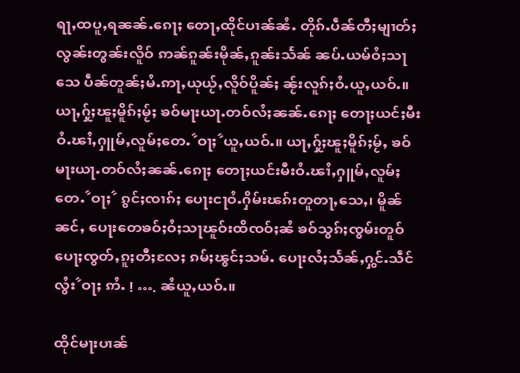ရႃႇထပူႇရၼၼ်ႉၵေႃႈ တေႃႇထိုင်ပၢၼ်ၼႆႉ တိုၵ်ႉပဵၼ်တီႈမျၢတ်ႈလွၼ်းတွၼ်းလိူဝ် ဢၼ်ၵူၼ်းမိုၼ်ႇၵူၼ်းသႅၼ် ၼပ်ႉယမ်ဝႆႈသႃသေ ပဵၼ်တူၼ်ႈမႆႉဢႃႇယုယႂ်ႇလိူဝ်ပိူၼ်ႈ ၼႂ်းလူၵ်ႈဝႆႉယူႇယဝ်ႉ။ ယႃႇႁႂ်ႈၽူႈမိူၵ်ႈမႂ်ႈ ၶဝ်မႃးယႃႉတဝ်လႆႈၼၼ်ႉၵေႃႈ တေႃႈယင်ႈမီးဝႆႉၽၢႆႇႁူမ်ႇလူမ်ႈတေႉꧦဝႃႈꧦယူႇယဝ်ႉ။ ယႃႇႁႂ်ႈၽူႈမိူၵ်ႈမႂ်ႇ ၶဝ်မႃးယႃႉတဝ်လႆႈၼၼ်ႉၵေႃႈ တေႃႈယင်းမီးဝႆႉၽၢႆႇႁူမ်ႇလူမ်ႈတေႉꧦဝႃႈꧦ ၵွင်ႈၸၢၵ်ႈ ပေႃးငႃဝႆႉႁိမ်းၽၵ်းတူတႃႇသေႇ၊ မိူၼ်ၼင်ႇ ပေႃးတေၶဝ်ႈဝႆႈသႃၽူဝ်းထိၸဝ်ႈၼႆ ၶဝ်သွၵ်ႈၸွမ်းတူဝ်ပေႃႈၸွတ်ႇၵူႈတီႈလႄႈ ၵမ်ႈၽွင်ႈသမ်ႉ ပေႃးလႆႈသႅၼ်ႇႁွင်ႉသဵင်လွႆးꧦဝႃႈ ဢႆႉ ! …. ၼႆယူႇယဝ်ႉ။

ထိုင်မႃးပၢၼ်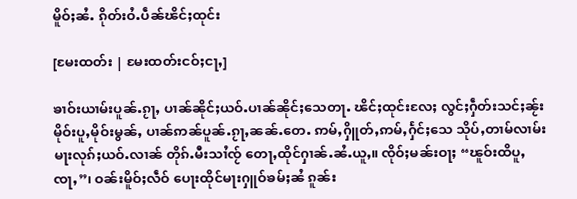မိူဝ်ႈၼႆႉ ၵိုတ်းဝႆႉပဵၼ်ၽိင်ႈထုင်း

[မႄးထတ်း | မႄးထတ်းငဝ်ႈငႃႇ]

ၶၢဝ်းယၢမ်းပူၼ်ႉၵႂႃႇ ပၢၼ်ၼိုင်ႈယဝ်ႉပၢၼ်ၼိုင်ႈသေတႃႉ ၽိင်ႈထုင်းလႄႈ လွင်ႈႁဵတ်းသင်ႈၼႂ်းမိုဝ်းပူႇမိုဝ်းမွၼ်ႇ ပၢၼ်ဢၼ်ပူၼ်ႉၵႂႃႇၼၼ်ႉတေႉ ဢမ်ႇႁိူတ်ႇဢမ်ႇႁႅင်ႈသေ သိုပ်ႇတၢမ်လၢမ်းမႃးလုၵ်ႈယဝ်ႉလၢၼ် တိုၵ်ႉမီးသၢႆၸႂ် တေႃႇထိုင်ႁၢၼ်ႉၼႆႉယူႇ။ ၸိုဝ်ႈမၼ်းဝႃႈ “ၽူဝ်းထိပူႇၸႃႇ”၊ ဝၼ်းမိူဝ်ႈလဵဝ် ပေႃးထိုင်မႃးႁူဝ်ၶမ်ႈၼႆ ၵူၼ်း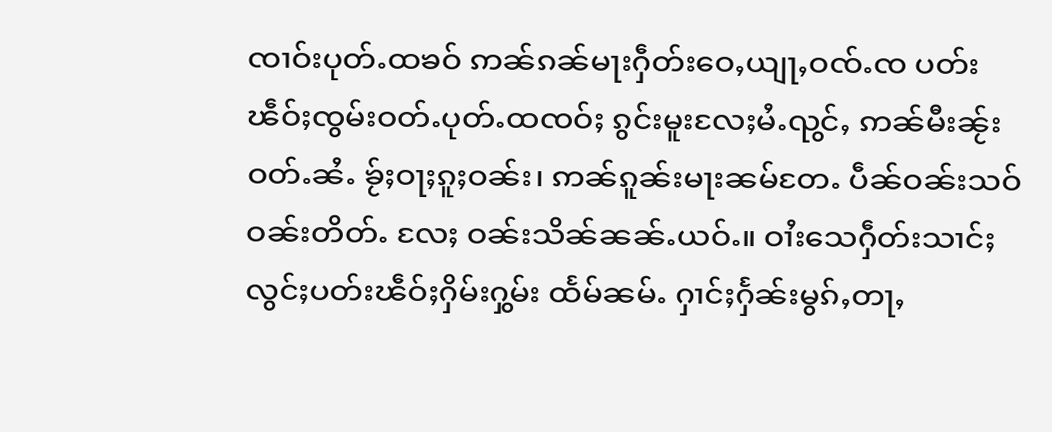ၸၢဝ်းပုတ်ႉထၶဝ် ဢၼ်ၵၼ်မႃးႁဵတ်းဝေႇယျႃႇဝၸ်ႉၸ ပတ်းၽဵဝ်ႈၸွမ်းဝတ်ႉပုတ်ႉထၸဝ်ႈ ၵွင်းမူးလႄႈမႆႉၺွင်ႇ ဢၼ်မီးၼႂ်းဝတ်ႉၼႆႉ ၶႂ်ႈဝႃႈၵူႈဝၼ်း၊ ဢၼ်ၵူၼ်းမႃးၼမ်တႄႉ ပဵၼ်ဝၼ်းသဝ် ဝၼ်းတိတ်ႉ လႄႈ ဝၼ်းသိၼ်ၼၼ်ႉယဝ်ႉ။ ဝၢႆးသေႁဵတ်းသၢင်ႈ လွင်ႈပတ်းၽဵဝ်ႈႁိမ်းႁွမ်း ထႅမ်ၼမ်ႉ ႁၢင်ႈႁႅၼ်းမွၵ်ႇတႃႇ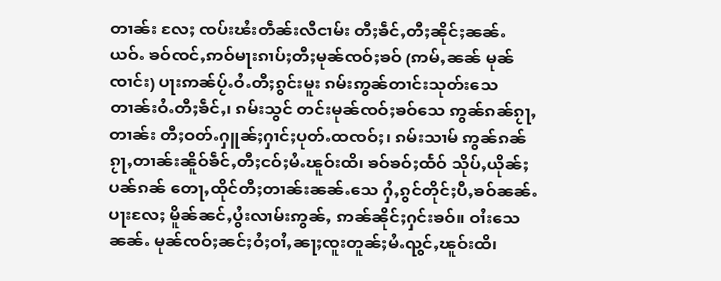တၢၼ်း လႄႈ ၸပ်းၽႆးတဵၼ်းလီငၢမ်း တီႈၶဵင်ႇတီႈၼိုင်ႈၼၼ်ႉယဝ်ႉ ၶဝ်ၸင်ႇဢဝ်မႃးၵၢပ်ႈတီႈမုၼ်ၸဝ်ႈၶဝ် (ဢမ်ႇၼၼ် မုၼ်ၸၢင်း) ပႃးဢၼ်ပႂ်ႉဝႆႉတီႈၵွင်းမူး ၵမ်းဢွၼ်တၢင်းသုတ်းသေ တၢၼ်းဝႆႉတီႈၶဵင်ႇ၊ ၵမ်းသွင် တင်းမုၼ်ၸဝ်ႈၶဝ်သေ ဢွၼ်ၵၼ်ၵႂႃႇတၢၼ်း တီႈဝတ်ႉႁူၼ်ႈႁၢင်ႈပုတ်ႉထၸဝ်ႈ၊ ၵမ်းသၢမ် ဢွၼ်ၵၼ်ၵႂႃႇတၢၼ်းၼိူဝ်ၶဵင်ႇတီႈငဝ်ႈမႆႉၽူဝ်းထိ၊ ၶဝ်ၶဝ်ႈထႅဝ် သိုပ်ႇယိုၼ်ႈပၼ်ၵၼ် တေႃႇထိုင်တီႈတၢၼ်းၼၼ်ႉသေ ႁႆႇၵွင်တိုင်ႈပီႇၶဝ်ၼၼ်ႉပႃးလႄႈ မိူၼ်ၼင်ႇပွႆးလၢမ်းဢွၼ်ႇ ဢၼ်ၼိုင်ႈႁင်းၶဝ်။ ဝၢႆးသေၼၼ်ႉ မုၼ်ၸဝ်ႈၼင်ႈဝႆႈဝၢႆႇၼႃႈၸူးတူၼ်ႈမႆႉၺွင်ႇၽူဝ်းထိ၊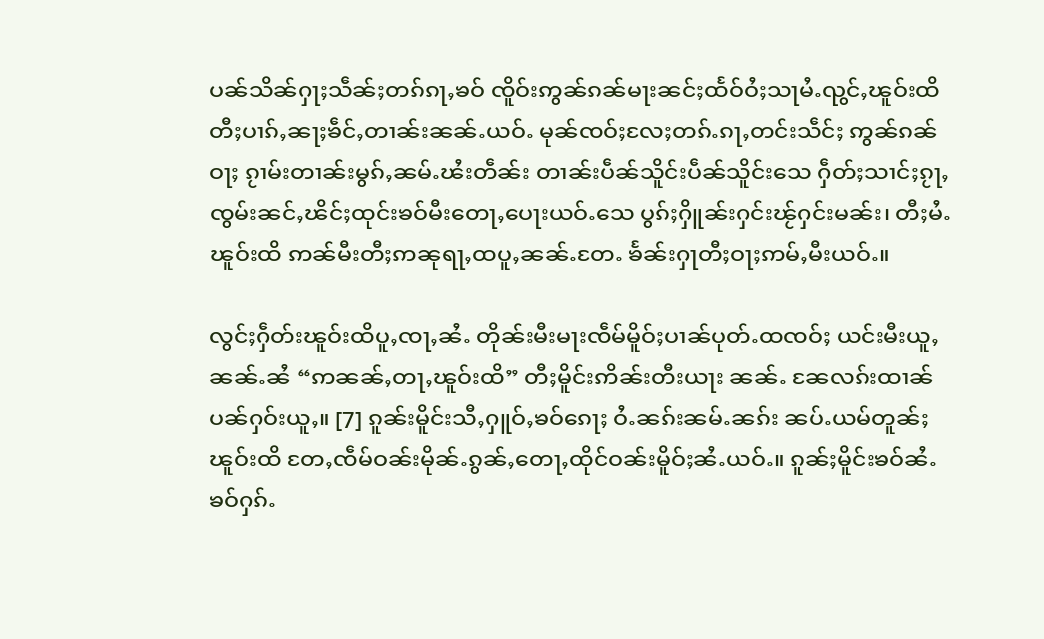ပၼ်သိၼ်ႁႃႈသဵၼ်ႈတၵ်ၵႃႇၶဝ် ၸိူဝ်းဢွၼ်ၵၼ်မႃးၼင်ႈထႅဝ်ဝႆႈသႃမႆႉၺွင်ႇၽူဝ်းထိ တီႈပၢၵ်ႇၼႃႈၶဵင်ႇတၢၼ်းၼၼ်ႉယဝ်ႉ မုၼ်ၸဝ်ႈလႄႈတၵ်ႉၵႃႇတင်းသဵင်ႈ ဢွၼ်ၵၼ်ဝႃႈ ၵႂၢမ်းတၢၼ်းမွၵ်ႇၼမ်ႉၽႆးတဵၼ်း တၢၼ်းပဵၼ်သိူင်းပဵၼ်သိူင်းသေ ႁဵတ်ႈသၢင်ႈၵႂႃႇ ၸွမ်းၼင်ႇၽိင်ႈထုင်းၶဝ်မီးတေႃႇပေႃးယဝ်ႉသေ ပွၵ်ႈႁိူၼ်းႁင်းၽႂ်ႁင်းမၼ်း၊ တီႈမႆႉၽူဝ်းထိ ဢၼ်မီးတီႈဢၼုရႃႇထပူႇၼၼ်ႉတႄႉ ၶႅၼ်းႁႃတီႈဝႃႈဢမ်ႇမီးယဝ်ႉ။

လွင်ႈႁဵတ်းၽူဝ်းထိပူႇၸႃႇၼႆႉ တိုၼ်းမီးမႃးၸဵမ်မိူဝ်ႈပၢၼ်ပုတ်ႉထၸဝ်ႈ ယင်းမီးယူႇၼၼ်ႉၼႆ “ဢၼၼ်ႇတႃႇၽူဝ်းထိ” တီႈမိူင်းဢိၼ်းတီးယႃး ၼၼ်ႉ ၼႄလၵ်းထၢၼ်ပၼ်ႁဝ်းယူႇ။ [7] ၵူၼ်းမိူင်းသီႇႁူဝ်ႇၶဝ်ၵေႃႈ ဝႆႉၼၵ်းၼမ်ႉၼၵ်း ၼပ်ႉယမ်တူၼ်ႈၽူဝ်းထိ တႄႇၸဵမ်ဝၼ်းမိုၼ်ႉၵွၼ်ႇတေႃႇထိုင်ဝၼ်းမိူဝ်ႈၼႆႉယဝ်ႉ။ ၵူၼ်ႈမိူင်းၶဝ်ၼႆႉ ၶဝ်ႁၵ်ႉ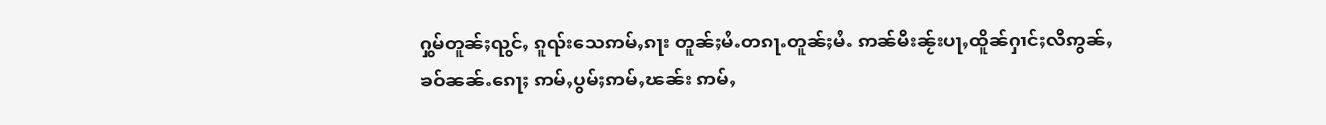ႁွမ်တူၼ်ႈၺွင်ႇ ၵူၺ်းသေဢမ်ႇၵႃး တူၼ်ႈမႆႉတၵႃႉတူၼ်ႈမႆႉ ဢၼ်မီးၼႂ်းပႃႇထိူၼ်ႁၢင်ႈလီဢွၼ်ႇၶဝ်ၼၼ်ႉၵေႃႈ ဢမ်ႇပွမ်ႈဢမ်ႇၽၼ်း ဢမ်ႇ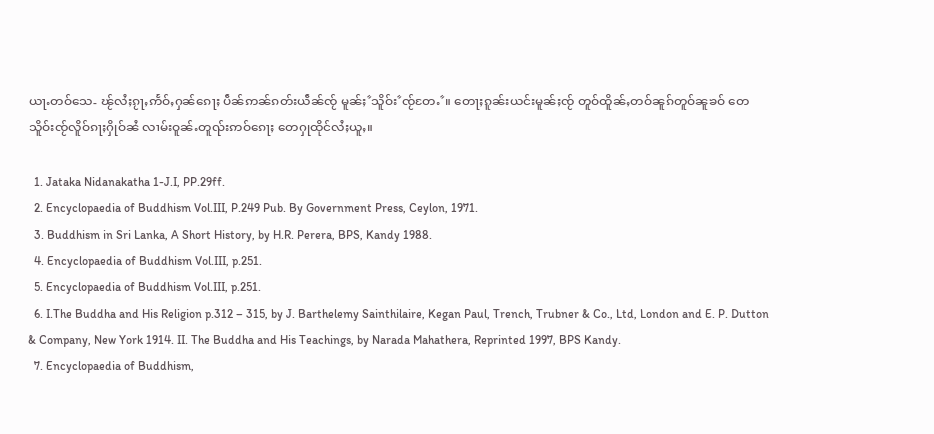ယႃႉတဝ်သေ- ၽႂ်လႆႈၵႂႃႇဢႅဝ်ႇႁၼ်ၵေႃႈ ပဵၼ်ဢၼ်ၵတ်းယဵၼ်ၸႂ် မူၼ်ႈꧦသိူဝ်းꧦၸႂ်တႄႉꧦ။ တေႃႈၵူၼ်းယင်းမူၼ်ႈၸႂ် တူဝ်ထိူၼ်ႇတဝ်ၼူၵ်တူဝ်ၼူၶဝ် တေသိူဝ်းၸႂ်လိူဝ်ၵႃႈႁိုဝ်ၼႆ လၢမ်းဝူၼ်ႉတူၺ်းဢဝ်ၵေႃႈ တေႁုထိုင်လႆႈယူႇ။

  1. Jataka Nidanakatha 1-J.I, PP.29ff.
  2. Encyclopaedia of Buddhism Vol.III, P.249 Pub. By Government Press, Ceylon, 1971.
  3. Buddhism in Sri Lanka, A Short History, by H.R. Perera, BPS, Kandy 1988.
  4. Encyclopaedia of Buddhism Vol.III, p.251.
  5. Encyclopaedia of Buddhism Vol.III, p.251.
  6. I.The Buddha and His Religion p.312 – 315, by J. Barthelemy Sainthilaire, Kegan Paul, Trench, Trubner & Co., Ltd, London and E. P. Dutton & Company, New York 1914. II. The Buddha and His Teachings, by Narada Mahathera, Reprinted 1997, BPS Kandy.
  7. Encyclopaedia of Buddhism,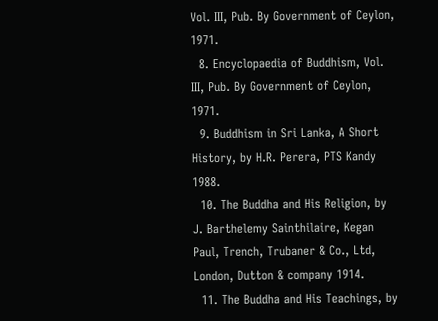Vol. III, Pub. By Government of Ceylon, 1971.
  8. Encyclopaedia of Buddhism, Vol. III, Pub. By Government of Ceylon, 1971.
  9. Buddhism in Sri Lanka, A Short History, by H.R. Perera, PTS Kandy 1988.
  10. The Buddha and His Religion, by J. Barthelemy Sainthilaire, Kegan Paul, Trench, Trubaner & Co., Ltd, London, Dutton & company 1914.
  11. The Buddha and His Teachings, by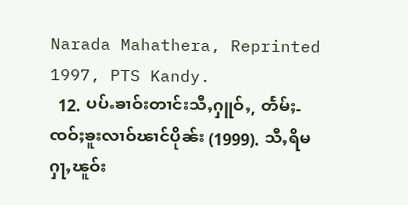Narada Mahathera, Reprinted 1997, PTS Kandy.
  12. ပပ်ႉၶၢဝ်းတၢင်းသီႇႁူဝ်ႇ, တႅမ်ႈ-ၸဝ်ႈၶူးလၢဝ်ၽၢင်ပိုၼ်း (1999). သီႇရိမႁႃႇၽူဝ်း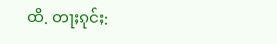ထိ. တႃႈၵုင်ႈ: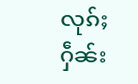လုၵ်ႈႁဵၼ်း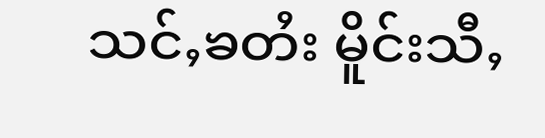သင်ႇၶတႆး မိူင်းသီႇ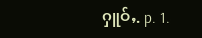ႁူဝ်ႇ. p. 1.